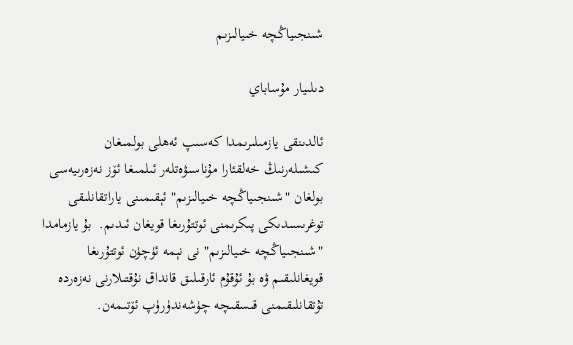شىنجىياڭچە خىيالىزىم

دىلىيار مۇساباي

ئالدىنقى يازمىلىرىمدا كەسىپ ئەھلى بولمىغان كىشىلەرنىڭ خەلقئارا مۇناسىۋەتلەر ئىلمىغا ئۆز نەزەرىيەسى بولغان "شىنجىياڭچە خىيالىزىم" ئېقىمىنى ياراتقانلىقى توغرىسىدىكى پىكرىمنى ئوتتۇرىغا قويغان ئىدىم.  بۇ يازمامدا "شىنجىياڭچە خىيالىزىم" نى نېمە ئۈچۈن ئوتتۇرىغا قويغانلىقىم ۋە بۇ ئۇقۇم ئارقىلىق قانداق نۇقتىلارنى نەزەردە تۇتقانلىقىمنى قىسقىچە چۈشەندۈرۈپ ئۆتىمەن.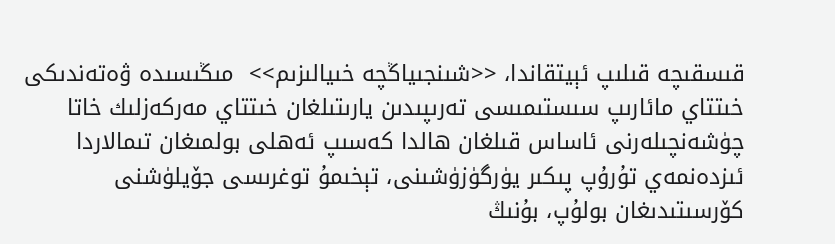قىسقىچە قىلىپ ئېيتقاندا، <<شىنجىياڭچە خىيالىزىم>>  مىڭىسىدە ۋەتەندىكى خىتتاي مائارىپ سىستىمىسى تەرىپىدىن يارىتىلغان خىتتاي مەركەزلىك خاتا چۈشەنچىلەرنى ئاساس قىلغان ھالدا كەسىپ ئەھلى بولمىغان تىمالاردا ئىزدەنمەي تۇرۇپ پىكىر يۈرگۈزۈشىنى، تېخىمۇ توغرىسى جۆيلۈشنى كۆرسىتىدىغان بولۇپ، بۇنىڭ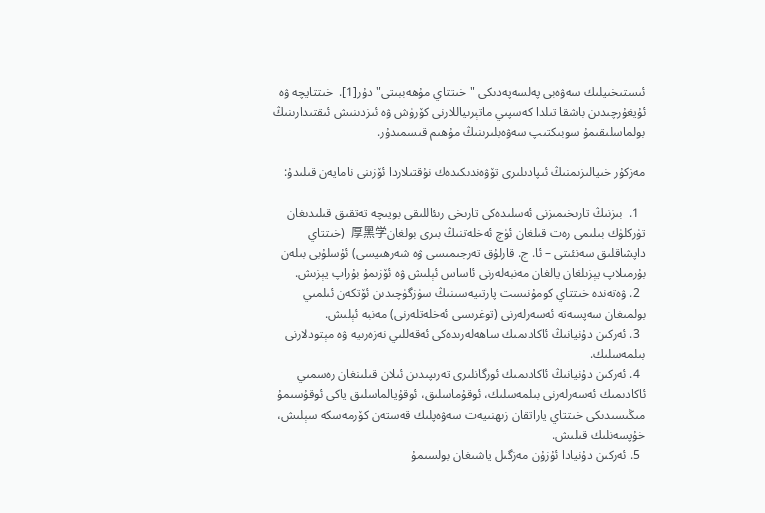ئىستىخىيلىك سەۋەبى پەلسەپەدىكى "خىتتاي مۇھەببىتى" دۇر[1].  خىتتايچە ۋە ئۇيغۇرچىدىن باشقا تىلدا كەسپىي ماتېرىياللارنى كۆرۈش ۋە ئىزدىنىش ئىقتىدارىنىڭ بولماسلىقىمۇ سوبىكتىپ سەۋەبلىرىنىڭ مۇھىم قىسمىدۇر.

مەزكۇر خىيالىزىمنىڭ ئىپادىلىرى تۆۋەندىكىدەك نۇقتىلاردا ئۆزىنى نامايەن قىلىدۇ:

  1.  بىزنىڭ تارىخىمىزنى ئەسلىدەكى تارىخى رىئاللىقى بويىچە تەتقىق قىلىدىغان تۈركلۈك بىلىمى رەت قىلغان ئۈچ ئەخلەتنىڭ بىرى بولغان厚黑学  (خىتتاي داپشاقلىق سەنئىتى – ئا. ج. قارلۇق تەرجىمىسى ۋە شەرھىيسى) ئۇسلۇبى بىلەن بۇرمىلاپ يېزىلغان يالغان مەنبەلەرنى ئاساس ئېلىش ۋە ئۆزىمۇ بۇراپ يېزىش.
  2. ۋەتەندە خىتتاي كومۇنىست پارتىيەسىنىڭ سۈزگۈچىدىن ئۆتكەن ئىلمىي بولمىغان سەپسەتە ئەسەرلەرنى (توغرىسى ئەخلەتلەرنى) مەنبە ئېلىش.
  3. ئەركىن دۇنيانىڭ ئاكادىمىك ساھەلەرىدەكى ئەقەللىي نەزەرىيە ۋە مېتودلارنى بىلمەسلىك.
  4. ئەركىن دۇنيانىڭ ئاكادىمىك ئورگانلىرى تەرىپىدىن ئىلان قىلىنغان رەسمىي ئاكادىمىك ئەسەرلەرنى بىلمەسلىك، ئوقۇماسلىق، ئوقۇيالماسلىق ياكى ئوقۇسىمۇ مىڭىسىدىكى خىتتاي ياراتقان زىھنىيەت سەۋەپلىك قەستەن كۆرمەسكە سېلىش، خۇپسەنلىك قىلىش.
  5. ئەركىن دۇنيادا ئۇزۇن مەزگىل ياشىغان بولسىمۇ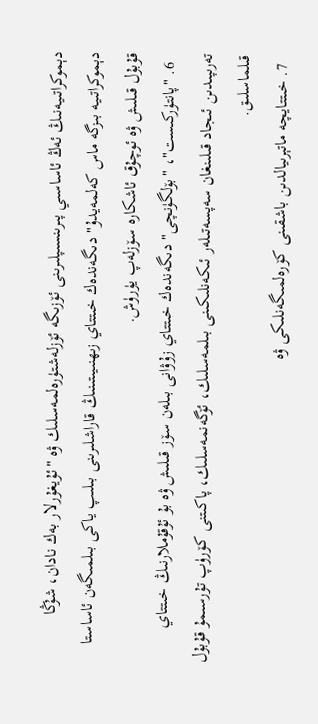دېموكراتىيەنىڭ ئەڭ ئاساسىي پىرىنسىپلىرىنى ئۆزىگە ئۆزلەشتۈرەلمەسلىك ۋە "ئۇيغۇرلار بەك نادان، شۇڭا دېموكراتىيە بىزگە ماس كەلمەيدۇ" دىگەندەك خىتتاي زىھنىيىتىنىڭ قاراشلىرىنى بىلىپ ياكى بىلمىگەن ئاساستا قۇبۇل قىلىش ۋە ئوچۇق ئاشكارە سۆزلەپ يۈرۈش.
  6. "پانتۈركىست"، "بۆلگۈنچى" دىگەندەك خىتتاي زۇۋانى بىلەن سۆز قىلىش ۋە بۇ ئۇقۇملارنىڭ خىتتاي تەرىپىدىن ئىجاد قىلىنغان سەپسەتىلەر ئىكەنلىكىنى بىلمەسلىك، ئۆگەنمەسلىك، پاكىتنى كۆرۈپ تۇرسىمۇ قۇبۇل قىلماسلىق.
  7. خىتتايچە ماتېرىيالدىن باشقىنى كۆرەلمىگەنلىكى ۋە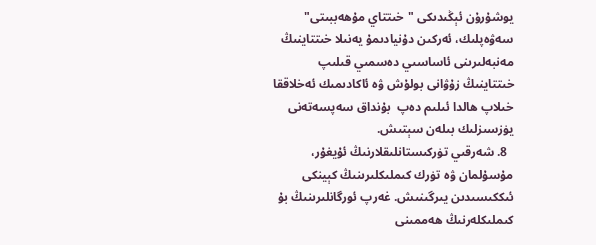يوشۇرۇن ئېڭىدىكى "خىتتاي مۇھەببىتى" سەۋەپلىك، ئەركىن دۇنيادىمۇ يەنىلا خىتتاينىڭ مەنبەلىرىنى ئاساسىي دەسمىي قىلىپ خىتتاينىڭ زۇۋانى بولۇش ۋە ئاكادىمىك ئەخلاققا خىلاپ ھالدا ئىلىم دەپ  بۇنداق سەپسەتەنى يۈزسىزلىك بىلەن سېتىش.
  8. شەرقىي تۈركىستانلىقلارنىڭ ئۇيغۇر، مۇسۇلمان ۋە تۈرك كىملىكلىرىنىڭ كېينكى ئىككىسىدىن يىرگىنىش. غەرپ ئورگانلىرىنىڭ بۇ كىملىكلەرنىڭ ھەممىنى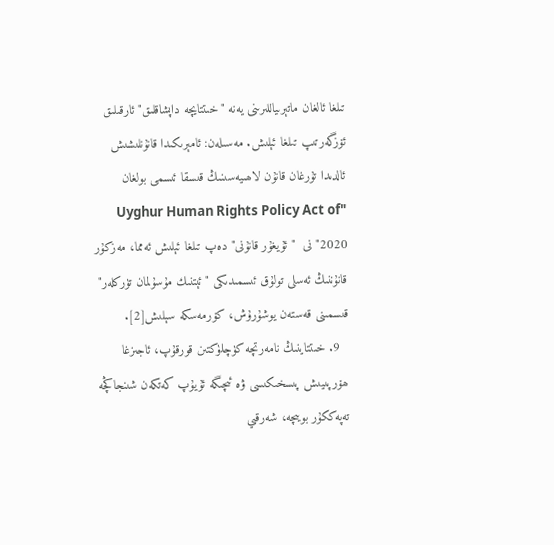تىلغا ئالغان ماتېرىياللىرىنى يەنە "خىتتايچە داپشاقلىق" ئارقىلىق ئۆزگەرتىپ تىلغا ئېلىش. مەسىلەن: ئامېرىكىدا قانۇنلىشىش ئالدىدا تۇرغان قانۇن لاھىيەسىنىڭ قىسقا ئىسمى بولغان "Uyghur Human Rights Policy Act of 2020" نى  "ئۇيغۇر قانۇنى" دەپ تىلغا ئېلىش ئەمما، مەزكۇر قانۇننىڭ ئەسلى تولۇق ئىسمىدىكى "ئېتنىك مۇسۇلمان تۈركلەر" قىسمىنى قەستەن يوشۇرۇش، كۆرمەسكە سېلىش[2].
  9. خىتتاينىڭ نامەرتچە كۈچلۈكتىن قورقۇپ، ئاجىزغا ھۆرپىيىش پىسخىكىسى ۋە ئىچىگە ئۇيۇپ كەتكەن شىنجاڭچە تەپەككۇر بويىچە، شەرقىي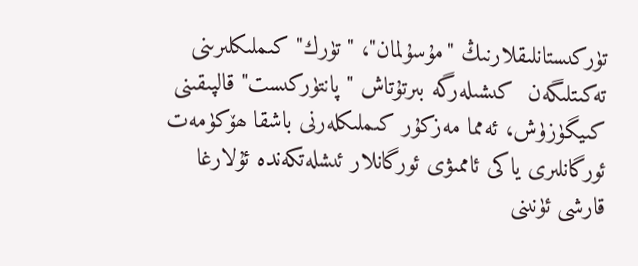تۈركىستانلىقلارنىڭ "مۇسۇلمان"، "تۈرك" كىملىكلىرىنى تەكىتلىگەن  كىشىلەرگە بىرتۇتاش "پانتۈركىست" قالپىقىنى كىيگۈزۈش، ئەمما مەزكۇر كىملىكلەرنى باشقا ھۆكۈمەت ئورگانلىرى ياكى ئاممىۋى ئورگانلار ئىشلەتكەندە ئۇلارغا قارشى ئۈنىنى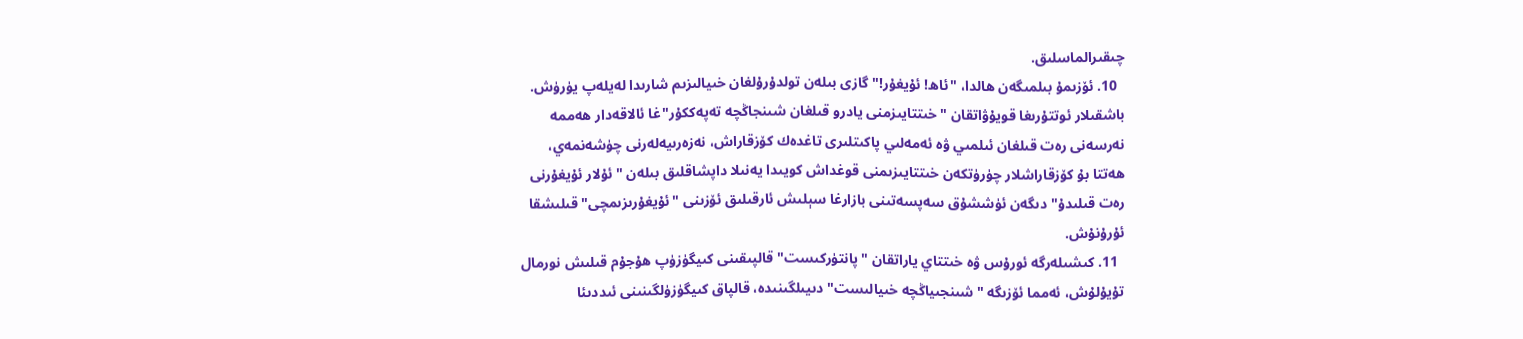چىقىرالماسلىق.
  10. ئۆزىمۇ بىلمىگەن ھالدا، "ئاھ! ئۇيغۇر!" گازى بىلەن تولدۇرۇلغان خىيالىزىم شارىدا لەيلەپ يۈرۈش. باشقىلار ئوتتۇرىغا قويۇۋاتقان "خىتتايىزمنى يادرو قىلغان شىنجاڭچە تەپەككۇر"غا ئالاقەدار ھەممە نەرسەنى رەت قىلغان ئىلمىي ۋە ئەمەلىي پاكىتلىرى تاغدەك كۆزقاراش، نەزەرىيەلەرنى چۈشەنمەي، ھەتتا بۇ كۆزقاراشلار چۈرۈتكەن خىتتايىزىمنى قوغداش كويىدا يەنىلا داپشاقلىق بىلەن "ئۇلار ئۇيغۇرنى رەت قىلىدۇ" دىگەن ئۈششۇق سەپسەتىنى بازارغا سېلىش ئارقىلىق ئۆزىنى "ئۇيغۇرىزىمچى" قىلىشقا ئۇرۇنۇش.
  11. كىشىلەرگە ئورۇس ۋە خىتتاي ياراتقان "پانتۈركىست" قالپىقىنى كىيگۈزۈپ ھۇجۇم قىلىش نورمال تۇيۇلۇش، ئەمما ئۆزىگە "شىنجىياڭچە خىيالىست" دىيىلگىنىدە، قالپاق كىيگۈزۈلگىنىنى ئىددىئا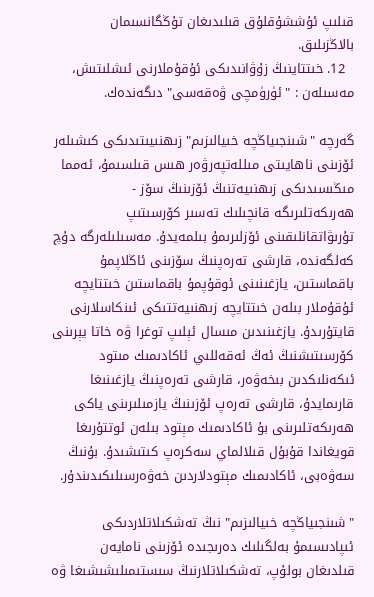قىلىپ ئۇششۇقلۇق قىلىدىغان تۇڭگانسىمان بالاڭزىلىق.
  12. خىتتاينىڭ زۇۋانىدىكى ئۇقۇملارنى ئىشلىتىش، مەسىلەن : "ئۈرۈمچى ۋەقەسى" دىگەندەك.

گەرچە "شىنجىياڭچە خىيالىزىم" زىھنىيىتىدىكى كىشىلەر ئۆزىنى ناھايىتى مىللەتپەرۋەر ھىس قىلسىمۇ، ئەمما مىڭىسىدىكى زىھنىيەتنىڭ ئۆزىنىڭ سۆز - ھەرىكەتلىرىگە قانچىلىك تەسىر كۆرسىتىپ تۇرىۋاتقانلىقىنى ئۆزلىرىمۇ بىلمەيدۇ. مەسىلىلەرگە دۇچ كەلگەندە، قارشى تەرەپنىڭ سۆزىنى ئاڭلاپمۇ باقماستىن، يازغىنىنى ئوقۇپمۇ باقماستىن خىتتايچە ئۇقۇملار بىلەن خىتتايچە زىھنىيەتتىكى ئىنكاسلارنى قايتۇرىدۇ. يازغىنىدىن مىسال ئېلىپ توغرا ۋە خاتا يېرىنى كۆرسىتىشنىڭ ئەڭ ئەقەللىي ئاكادىمىك مىتود ئىكەنلىكدىن بىخەۋەر، قارشى تەرەپنىڭ يازغىنىغا قارىمايدۇ، قارشى تەرەپ ئۆزىنىڭ يازمىلىرىنى ياكى ھەرىكەتلىرىنى بۇ ئاكادىمىك مېتود بىلەن ئوتتۇرىغا قويغاندا قۇبۇل قىلالماي سەكرەپ كىتىشىدۇ. بۇنىڭ سەۋەبى، ئاكادىمىك مېتودلاردىن خەۋەرسىلىكىدىندۇر.

"شىنجىياڭچە خىيالىزىم" نىڭ تەشكىلاتلاردىكى ئىپادىسىمۇ بەلگىلىك دەرىجىدە ئۆزىنى نامايەن قىلدىغان بولۇپ، تەشكىلاتلارنىڭ سىستىمىلىشىشىغا ۋە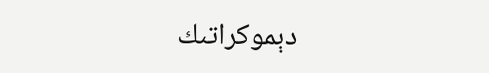دېموكراتىك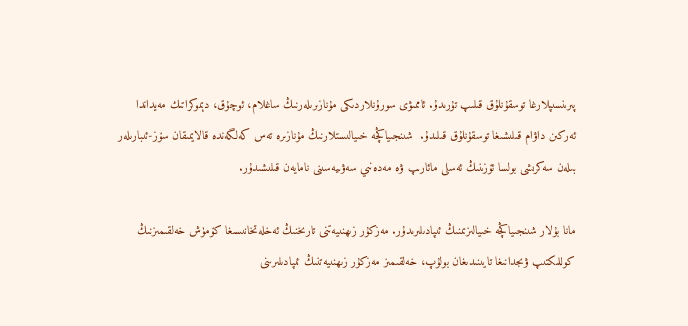پىرىنسىپلارغا توسقۇنلۇق قىلىپ تۇرىدۇ. ئاممىۋى سورۇنلاردىكى مۇنازىرىلەرنىڭ ساغلام، ئوچۇق، دېموكراتىك مەيداندا ئەركىن داۋام قىلىشىغا توسقۇنلۇق قىلىدۇ.  شىنجىياڭچە خىيالىستلارنىڭ مۇنازىرە تەس كەلگەندە قالايمىقان سۆز-ئىبارىلەر بىلەن سەكرىشى بولسا ئۆزىنىڭ ئەسلى مائارىپ ۋە مەدەنىي سەۋىيەسىنى نامايەن قىلىشىدۇر.

مانا بۇلار شىنجىياڭچە خىيالىزىمنىڭ ئىپادىلىرىدۇر. مەزكۇر زىھنىيەتنى تارىخنىڭ ئەخلەتخانىسىغا كۆمۈش خەلقىمىزنىڭ كوللىكتىپ ۋىجدانىغا تايىنىدىغان بولۇپ، خەلقىمىز مەزكۇر زىھنىيەتنىڭ ئىپادىلىرىنى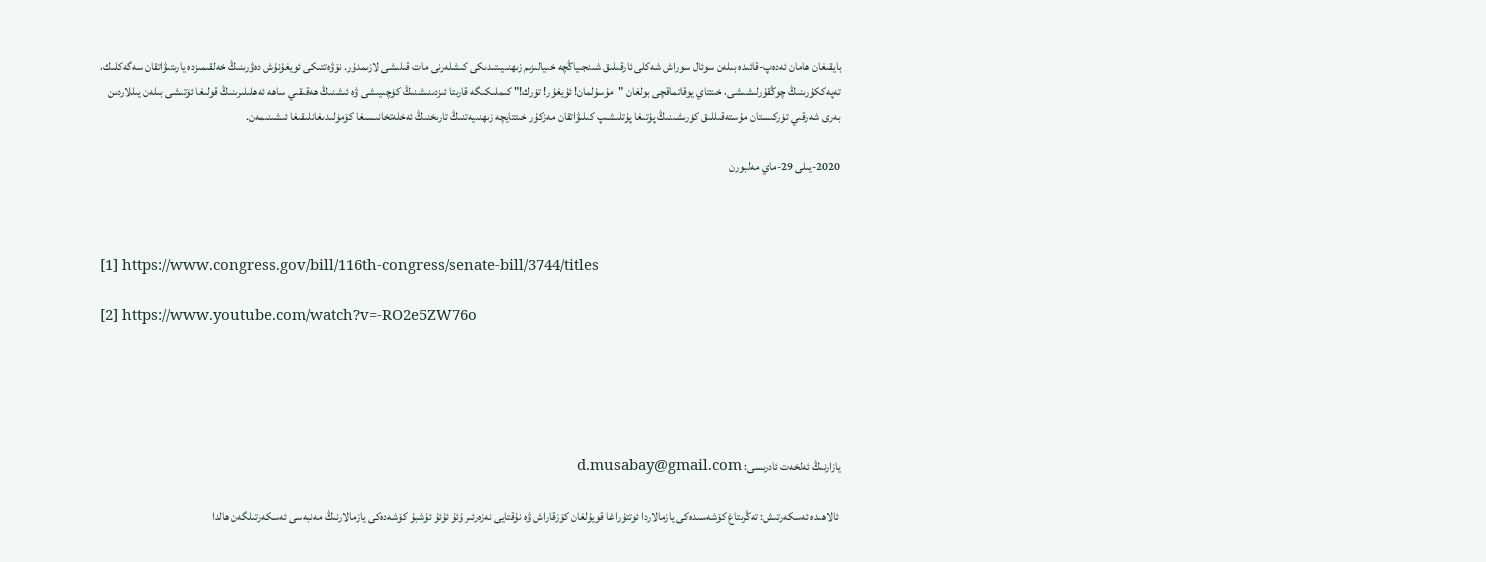بايقىغان ھامان ئەدەپ-قائىدە بىلەن سوئال سوراش شەكلى ئارقىلىق شىنجىياڭچە خىيالىزىم زىھنىيىتىدىكى كىشلەرنى مات قىلىشى لازىمدۇر. نۆۋەتتىكى ئويغۇنۇش دەۋرىنىڭ خەلقىمىزدە يارىتىۋاتقان سەگەكلىك، تەپەككۇرىنىڭ چوڭقۇرلىشىشى، خىتتاي يوقاتماقچى بولغان "مۇسۇلمان! ئۇيغۇر! تۈرك!" كىملىكىگە قارىتا ئىزدىنىشنىڭ كۈچىيىشى ۋە ئىشنىڭ ھەقىقىي ساھە ئەھلىلىرىنىڭ قولىغا ئۆتىشى بىلەن يىللاردىن بەرى شەرقىي تۈركىستان مۇستەقىللىق كۈرىشىنىڭ پۇتىغا پۇتلىشىپ كىلىۋاتقان مەزكۇر خىتتايچە زىھنىيەتنىڭ تارىخنىڭ ئەخلەتخانىسىغا كۆمۈلىدىغانلىقىغا ئىشىنىمەن.

2020-يىلى 29-ماي مەلبورن



[1] https://www.congress.gov/bill/116th-congress/senate-bill/3744/titles

[2] https://www.youtube.com/watch?v=-RO2e5ZW76o





يازارنىڭ ئەلخەت ئادرىسى: d.musabay@gmail.com

 ئالاھىدە ئەسكەرتىش: تەڭرىتاغ كۆشەسىدەكى يازمالاردا ئوتتۇراغا قويۇلغان كۆزقاراش ۋە نۇقتايى نەزەرئىر ۇئۇ ئۇئۇ ئۇشبۇ كۆشەدەكى يازمالارنىڭ مەنبەسى ئەسكەرتىلگەن ھالدا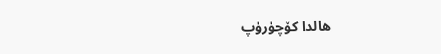ھالدا كۆچۈرۈپ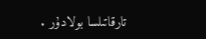تارقاتىلسا بولادۇر .